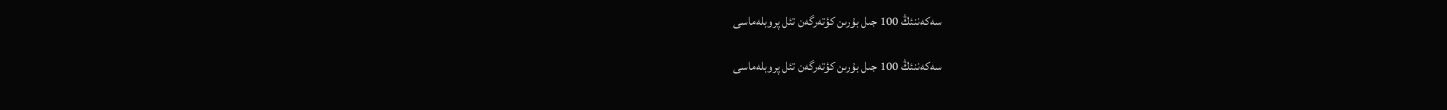سەكەننئڭ 100 جىل بۇرىن كؤتەرگەن تئل پروبلەماسى

سەكەننئڭ 100 جىل بۇرىن كؤتەرگەن تئل پروبلەماسى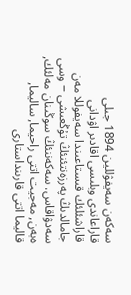سەكەن سەيفۋللين 1894 جىلى قاراعاندى وبلىسى اقادىر اۋدانى قاراشئلئك قىستاعىندا سەيفوللا مەن جامالدىڭ پەرزەنتئنئڭ تۇڭعىشى ‒ وسى سەدۋاقاس. سەكەننئڭ سوڭىنان مەلئك, ەبەن, مەجيت اتتى راحيما, ساليما, قاليما اتتى قارىنداستارى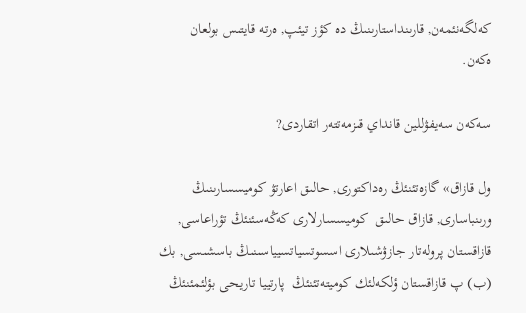كەلگەنئمەن, قارىنداستارىنىڭ دە كؤز تيئپ, ەرتە قايتىس بولعان ەكەن.

سەكەن سەيفۋللين قانداي قىزمەتتەر اتقاردى?

ول قازاق» گازەتئنئڭ رەداكتورى, حالىق اعارتۋ كوميسسارىنىڭ ورىنباسارى, قازاق حالىق  كوميسسارلارى كەڭەسئنئڭ تؤراعاسى, قازاقستان پرولەتار جازۋشىلارى اسسوتسياتسيياسىنىڭ باسشىسى, بك (ب) پ قازاقستان ؤلكەلئك كوميتەتئنئڭ  پارتييا تاريحى بؤلئمئنئڭ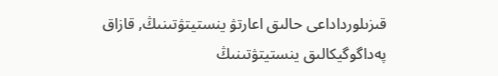قىزىلورداداعى حالىق اعارتۋ ينستيتۋتىنىڭ, قازاق پەداگوگيكالىق ينستيتۋتىنىڭ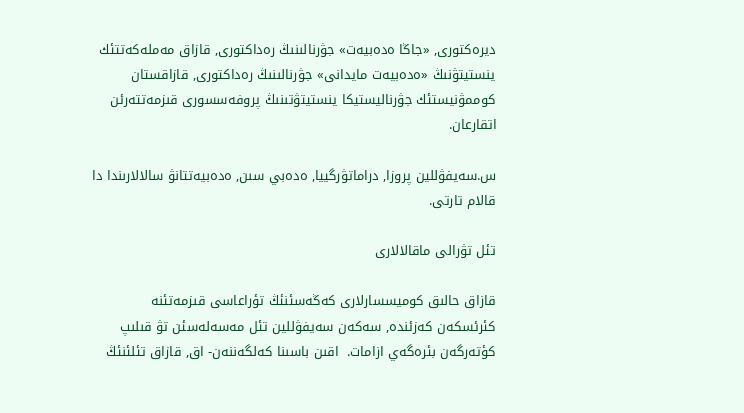ديرەكتورى, «جاڭا ەدەبيەت» جۋرنالىنىڭ رەداكتورى, قازاق مەملەكەتتئك ينستيتۋنىڭ «ەدەبيەت مايدانى» جۋرنالىنىڭ رەداكتورى, قازاقستان كوممۋنيستئك جۋرناليستيكا ينستيتۋتىنىڭ پروفەسسورى قىزمەتتەرئن اتقارعان.

س.سەيفۋللين پروزا, دراماتۋرگييا, ەدەبي سىن, ەدەبيەتتانۋ سالالارىندا دا قالام تارتى.

تئل تۋرالى ماقالالارى

قازاق حالىق كوميسسارلارى كەڭەسئنئڭ تؤراعاسى قىزمەتئنە كئرئسكەن كەزئندە, سەكەن سەيفۋللين تئل مەسەلەسئن تۋ قىلىپ كؤتەرگەن بئرەگەي ازامات.  اقىن باسىنا كەلگەننەن- اق, قازاق تئلئنئڭ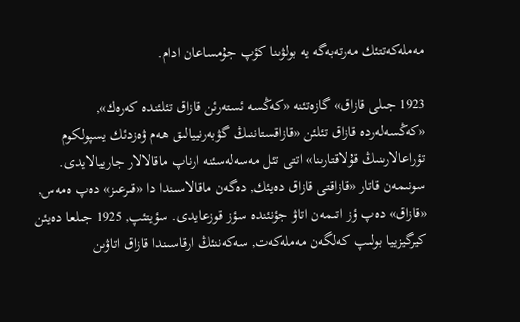مەملەكەتتئك مەرتەبەگە يە بولۋىنا كؤپ جۇمساعان ادام.

1923 جىلى قازاق» گازەتئنە «كەڭسە ئستەرئن قازاق تئلئندە كەرەك», «كەڭسەلەردە قازاق تئلئن «قازاقستاننىڭ گۋبەرنييالىق ھەم ۋەزدئك يسپولكوم تؤراعالارىنىڭ قۇلاقتارىنا» اتتى تئل مەسەلەسئنە ارناپ ماقالالار جارييالايدى. سونىمەن قاتار «قازاقتى قازاق دەيئك, دەگەن ماقالاسىندا دا «قىرعىز» دەپ ەمەس, «قازاق» دەپ ؤز اتىمەن اتاۋ جؤنئندە سؤز قوزعايدى. سؤيتئپ, 1925 جىلعا دەيئن كيرگيزييا بولىپ كەلگەن مەملەكەت, سەكەننئڭ ارقاسىندا قازاق اتاۋىن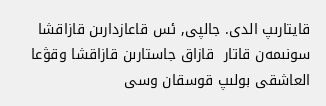قايتارىپ الدى. جالپى, ئس قاعازدارىن قازاقشا سونىمەن قاتار  قازاق جاستارىن قازاقشا وقۋعا العاشقى بولىپ قوسقان وسى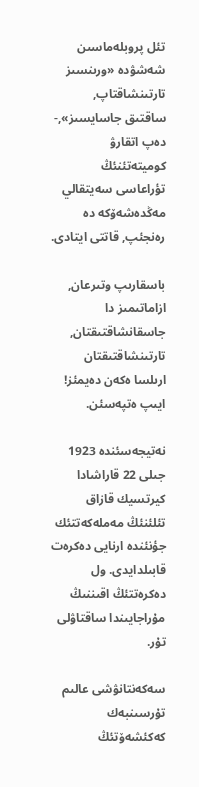تئل پروبلەماسىن شەشۋدە «ورىنسىز تارتىنشاقتاپ, ساقتىق جاسايسىز»,- دەپ اتقارۋ كوميتەتئنئڭ تؤراعاسى سەيتقالي  مەڭدەشەۆكە دە رەنجئپ, قاتتى ايتادى.

باسقارىپ وتىرعان, ازاماتىمىز دا  جاسقانشاقتىقتان, تارتىنشاقتىقتان ارىلسا ەكەن دەيمئز! ايىپ ەتپەسئن.

نەتيجەسئندە 1923 جىلى 22 قاراشادا  كيرتسيك قازاق تئلئنئڭ مەملەكەتتئك جؤنئندە ارنايى دەكرەت قابىلدايدى. ول دەكرەتتئڭ اقىننىڭ مۇراجايىندا ساقتاۋلى تۇر.

سەكەنتانۋشى عالىم تۇرسىنبەك كەكئشەۆتئڭ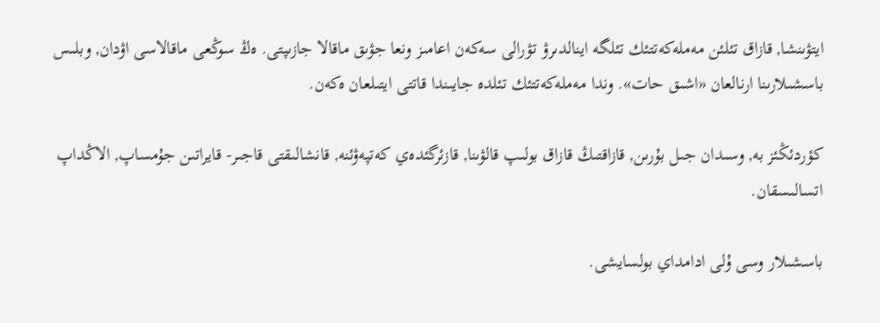ايتۋىنشا, قازاق تئلئن مەملەكەتتئك تئلگە اينالدىرۋ تۋرالى سەكەن اعامىز ونعا جۋىق ماقالا جازىپتى. ەڭ سوڭعى ماقالاسى اۋدان, وبلىس باسشىلارىنا ارنالعان «اشىق حات». وندا مەملەكەتتئك تئلدە جايىندا قاتتى ايتىلعان ەكەن.

كؤردئڭئز بە, وسىدان جىل بۇرىن, قازاقتىڭ قازاق بولىپ قالۋىنا, قازئرگئدەي كەتپەۋئنە, قانشالىقتى قاجىر- قايراتىن جۇمساپ, الاڭداپ اتسالىسقان.

باسشىلار وسى ۇلى ادامداي بولسايشى.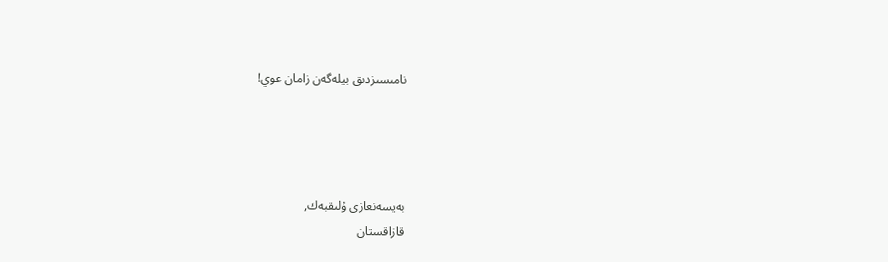نامىسىزدىق بيلەگەن زامان عوي!




بەيسەنعازى ۇلىقبەك,
قازاقستان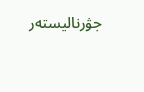جۋرناليستەر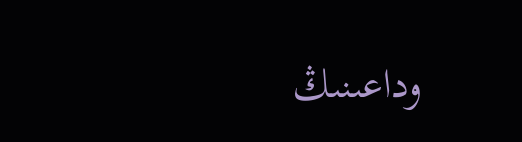وداعىنىڭ